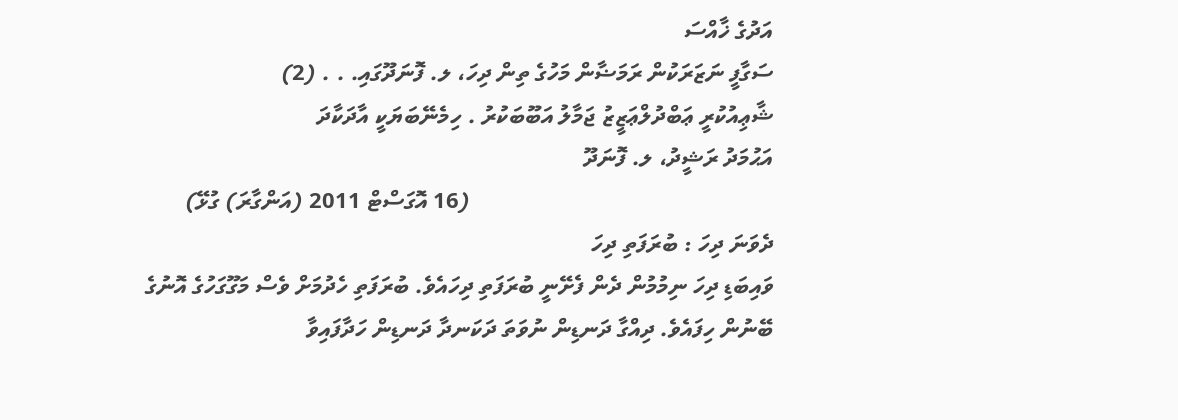އަދުގެ ޚާއްސަ
ސަގާފީ ނަޒަރަކުން ރަމަޟާން މަހުގެ ތިން ދިހަ، ލ. ފޮނަދޫގައި. . . (2)
ޝާޢިއުކުރީ ޢަބްދުލްޢަޒީޒު ޖަމާލު އަބޫބަކުރު . ހިމެނޭބަޔަކީ އާދަކާދަ
އަޙުމަދު ރަޝީދު، ލ. ފޮނަދޫ
                                                     (16 އޮގަސްޓް 2011 (އަންގާރަ) ގުޅޭ)
ދެވަނަ ދިހަ : ބުރަފަތި ދިހަ
ވައިބަޑި ދިހަ ނިމުމުން ދެން ފެށޭނީ ބުރަފަތި ދިހައެވެ. ބުރަފަތި ހެދުމަށް ވެސް މަގޫގަހުގެ އޮނުގެ ބޭނުން ހިފައެވެ. ދިއްގާ ދަނޑިން ނުވަތަ ދަކަނދާ ދަނޑިން ހަދާފައިވާ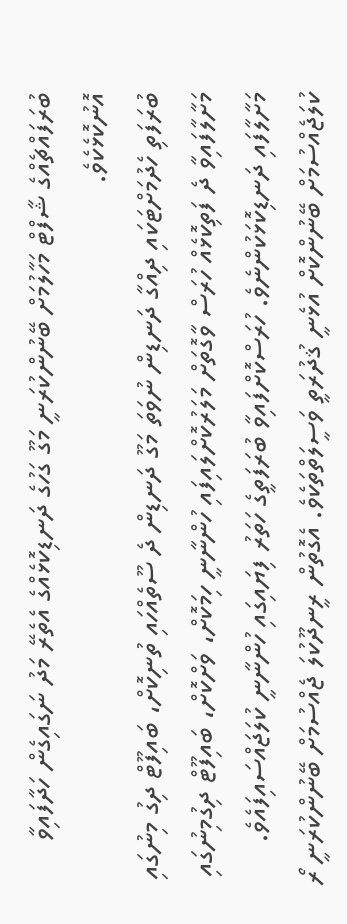ބުރަފައްޗެއްގެ ޝާފްޓް މަހާލުމަށް ބޭނުންކުރަނީ މަގޫ ގަހުގެ ދަނޑިކޮޅެއްގެ އެތެރޭ މަދު ނަގައިގެން ހަދާފައިވާ އޮނުކޮޅެކެވެ.
ބުރަފަތި ހެދުމަށްޓަކައި ދިއްގާ ދަނޑިން ނުވަތަ މަގޫ ދަނޑިން ދެ ސޫތެއްހައި ތުނިކޮށް، ބައިފޫޓް ދިގު މިނުގައި މަށާލާފައިވާ ދެ ފަތިކޮޅެއް ހުރަސް ވާގޮތަށް މަލަރުކޮށްލައިފައި ހުންނާނީ ހިމަކޮށް، ވަށްކޮށް، ބައިފޫޓް ދިގުމިނުގައި މަށާލާފައި ދަނޑިކޮޅަކުންނެވެ. ހުރަސްކޮށްފައިވާ ބުރަފަތީގެ ހަތަރު ފިޔައިގައި ހުންނާނީ ކުލަޖައްސައިފައެވެ. ކުލަޖެއްސުމަށް ބޭނުންކޮށް އުޅެނީ ޤުދުރަތީ ވަސީލަތްތަކެވެ. އެގޮތުން ރީނދޫކުލަ ޖެއްސުމަށް ބޭނުންކުރަނީ ރޯ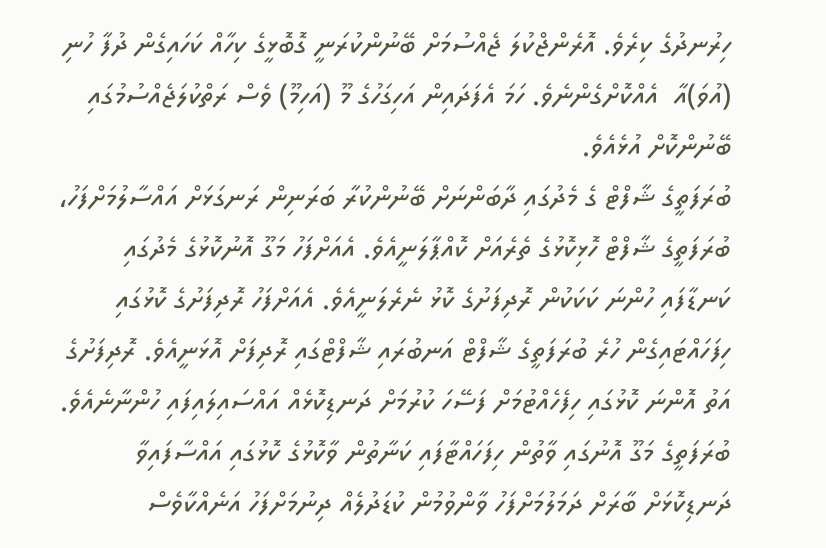ހިރުނދުގެ ކިރެވެ. އޮރެންޖްކުލަ ޖެއްސުމަށް ބޭނުންކުރަނީ ގޮބޮޅީގެ ކިހާއް ކަހައިގެން ދުފާ ހުނި (އުވަ)އާ  އެއްކޮށްގެންނެވެ. ހަމަ އެފަދައިން އަހިގަހުގެ މޫ (އަހިމޫ) ވެސް ރަތްކުލަޖެއްސުމުގައި ބޭނުންކޮށް އުޅެއެވެ.
ބުރަފަތީގެ ޝާފްޓް ގެ މެދުގައި ދާބަންނަށް ބޭނުންކުރާ ބަރަނިން ރަނގަޅަށް އައްސާލުމަށްފަހު، ބުރަފަތީގެ ޝާފްޓް ހޮޅިކޮޅުގެ ތެރެއަށް ކޮއްޕާލަނީއެވެ. އެއަށްފަހު މަގޫ އޮނުކޮޅުގެ މެދުގައި ކަނޑާފައި ހުންނަ ކަކަކުން ރޮދިފަށުގެ ކޮޅު ނެރެލަނީއެވެ. އެއަށްފަހު ރޮދިފަށުގެ ކޮޅުގައި ހިފަހައްޓައިގެން ހުރެ ބުރަފަތީގެ ޝާފްޓް އަނބުރައި ޝާފްޓްގައި ރޮދިފަށް އޮޅަނީއެވެ. ރޮދިފަށުގެ އަތު އޮންނަ ކޮޅުގައި ހިފެހެއްޓުމަށް ފަސޭހަ ކުރުމަށް ދަނޑިކޮޅެއް އައްސައިލައިފައި ހުންނާނެއެވެ.
ބުރަފަތީގެ މަގޫ އޮނުގައި ވާތުން ހިފަހައްޓާފައި ކަނާތުން ވާކޮޅުގެ ކޮޅުގައި އައްސާފައިވާ ދަނޑިކޮޅަށް ބާރަށް ދަމަލުމަށްފަހު ވާންވުމުން ކުޑަދުލެއް ދިނުމަށްފަހު އަނެއްކާވެސް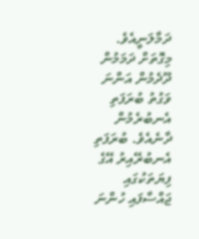ދަމާލަނީއެވެ. މިގޮތަށް ދަމަމުން ދޫދެމުން އަންނަ ވަގުތު ބުރަފަތި އެނބުރެމުން ދާނެއެވެ. ބުރަފަތި އެނބުރޭއިރު އޭގެ ފިޔަތަކުގައި ޖައްސާފައި ހުންނަ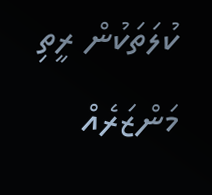ކުލަތަކުން ރީތި މަންޒަރެއް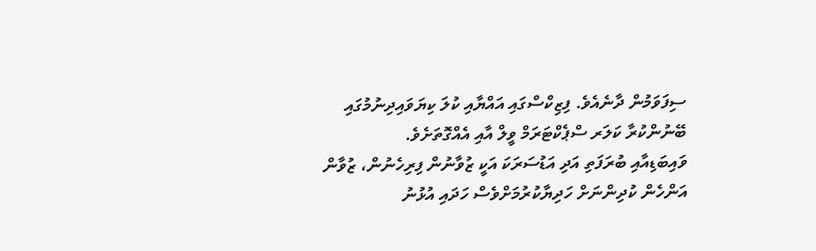ސިފަވަމުން ދާނެއެވެ. ފިޒިކްސްގައި އައްޔާއި ކުލަ ކިޔަވައިދިނުމުގައި ބޭނުންކުރާ ކަލަރ ސްޕެކްޓަރަމް ވީލް އާއި އެއްގޮތަށެވެ.
ވައިބަޑިއާއި ބުރަފަތި އަދި އަޑުސަރަކަ އަކީ ޒުވާނުން ފިރިހެނުން، ޒުވާން އަންހެން ކުދިންނަށް ހަދިޔާކުރުމަށްވެސް ހަދައި އުޅުނު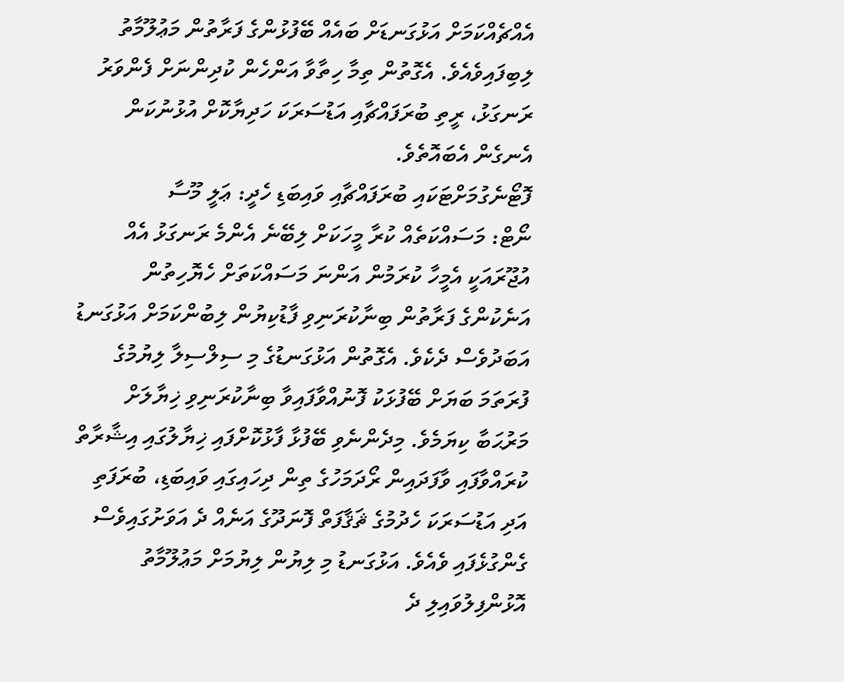އެއްޗެއްކަމަށް އަޅުގަނޑަށް ބައެއް ބޭފުޅުންގެ ފަރާތުން މަޢުލޫމާތު ލިބިފައިވެއެވެ. އެގޮތުން ތިމާ ހިތާވާ އަންހެން ކުދިންނަށް ފެންވަރު ރަނގަޅު، ރީތި ބުރަފައްޗާއި އަޑުސަރަކަ ހަދިޔާކޮށް އުޅުނުކަން އެނގެން އެބައޮތެވެ.
ފޮޓޯނެގުމަށްޓަކައި ބުރަފައްޗާއި ވައިބަޑި ހެދީ: ޢަލީ މޫސާ
ނޯޓް: މަސައްކަތެއް ކުރާ މީހަކަށް ލިބޭނެ އެންމެ ރަނގަޅު އެއް އުޖޫރައަކީ އެމީހާ ކުރަމުން އަންނަ މަސައްކަތަށް ހެޔޮހިތުން އަނެކުންގެ ފަރާތުން ބިނާކުރަނިވި ފާޑުކިޔުން ލިބުންކަމަށް އަޅުގަނޑު އަބަދުވެސް ދެކެވެ. އެގޮތުން އަޅުގަނޑުގެ މި ސިލްސިލާ ލިޔުމުގެ ފުރަތަމަ ބަޔަށް ބޭފުޅަކު ފޮނުއްވާފައިވާ ބިނާކުރަނިވި ޚިޔާލަށް މަރުޙަބާ ކިޔަމެވެ. މިދެންނެވި ބޭފުޅާ ފާޅުކޮށްފައި ޚިޔާލުގައި އިޝާރާތް ކުރައްވާފައި ވާފަދައިން ރޯދަމަހުގެ ތިން ދިހައިގައި ވައިބަޑި، ބުރަފަތި އަދި އަޑުސަރަކަ ހެދުމުގެ ޘަޤާފަތް ފޮނަދޫގެ އަނެއް ދެ އަވަށުގައިވެސް ގެންގުޅެފައި ވެއެވެ. އަޅުގަނޑު މި ލިޔުން ލިޔުމަށް މަޢުލޫމާތު އޮޅުންފިލުވައިލި ދެ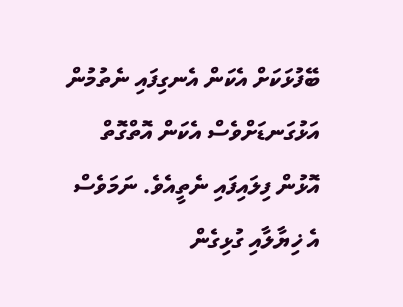ބޭފުޅަކަށް އެކަން އެނގިފައި ނެތުމުން އަޅުގަނޑަށްވެސް އެކަން އޮތްގޮތް އޮޅުން ފިލައިފައި ނެތީއެވެ. ނަމަވެސް އެ ޚިޔާލާއި ގުޅިގެން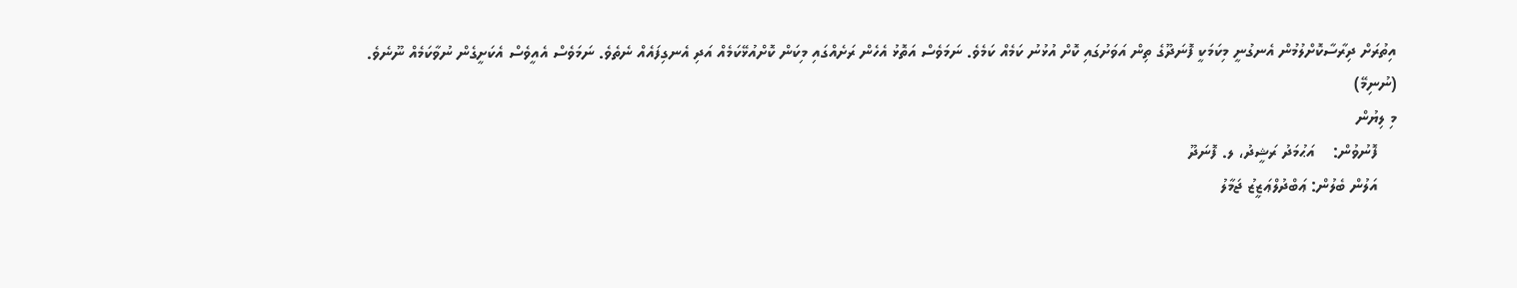އިތުރަށް ދިރާސާކޮށްލުމުން އެނގުނީ މިކަމަކީ ފޮނަދޫގެ ތިން އަވަށުގައި ކޮށް އުޅުނު ކަމެއް ކަމެވެ. ނަމަވެސް އަތޮޅު އެހެން ރަށެއްގައި މިކަން ކޮށްއުޅޭކަމެއް އަދި އެނގިފައެއް ނެތެވެ. ނަމަވެސް އެއީވެސް އެކަށީގެން ނުވާކަމެއް ނޫނެވެ.
(ނުނިމޭ)
މި ލިޔުން
    ފޮނުވުން:    އަޙުމަދު ރަޝީދު، ލ. ފޮނަދޫ
    އަލުން ބެލުން: ޢަބްދުލްޢަޒީޒު ޖަމާލު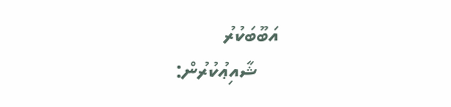އަބޫބަކުރު
    ޝާއިޢުކުރުން: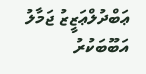ޢަބްދުލްޢަޒީޒު ޖަމާލު އަބޫބަކުރު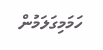ހަމަމިގަލަމުން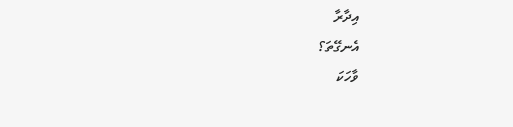އިދާރާ
އެނގޭތަ؟
ވާހަކަ